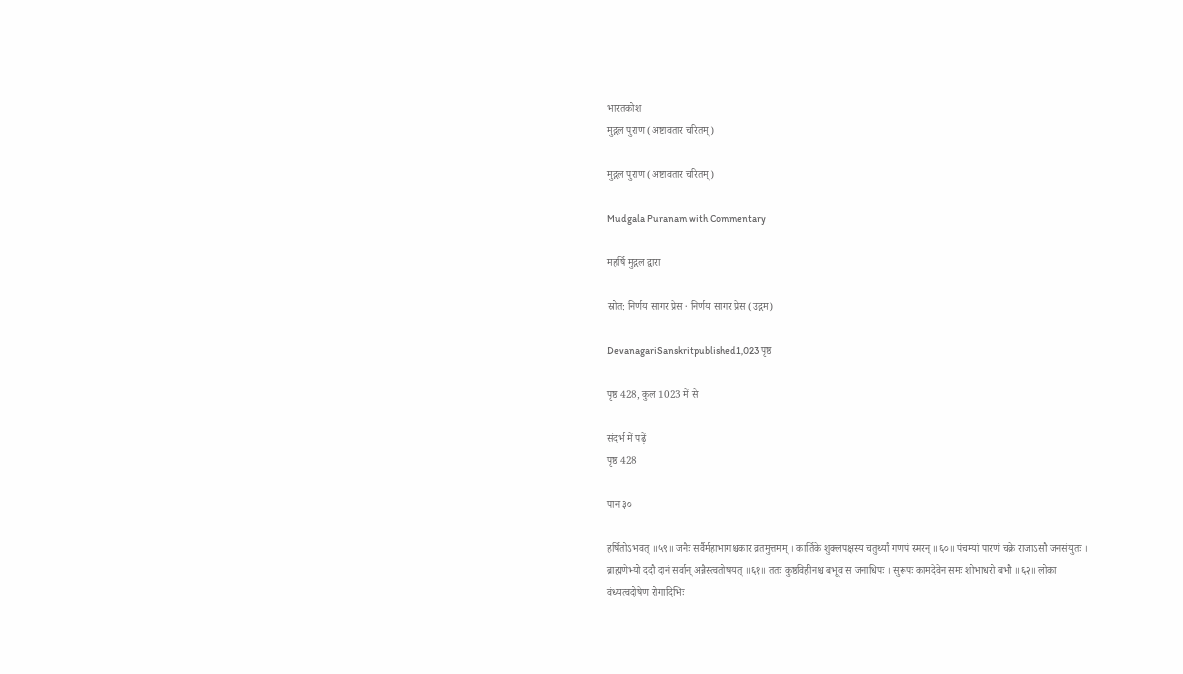भारतकोश
मुद्गल पुराण (अष्टावतार चरितम्)

मुद्गल पुराण (अष्टावतार चरितम्)

Mudgala Puranam with Commentary

महर्षि मुद्गल द्वारा

स्रोत: निर्णय सागर प्रेस · निर्णय सागर प्रेस (उद्गम)

DevanagariSanskritpublished1,023 पृष्ठ

पृष्ठ 428, कुल 1023 में से

संदर्भ में पढ़ें
पृष्ठ 428

पान ३०

हर्षितोऽभवत् ॥५९॥ जनैः सर्वैर्महाभागश्चकार व्रतमुत्तमम् । कार्तिके शुक्लपक्षस्य चतुर्थ्यां गणपं स्मरन् ॥६०॥ पंचम्यां पारणं चक्रे राजाऽसौ जनसंयुतः । ब्राह्मणेभ्यो ददौ दानं सर्वान् अन्नैस्त्वतोषयत् ॥६१॥ ततः कुष्ठविहीनश्च बभूव स जनाधिपः । सुरूपः कामदेवेन समः शोभाधरो बभौ ॥६२॥ लोका वंध्यत्वदोषेण रोगादिभिः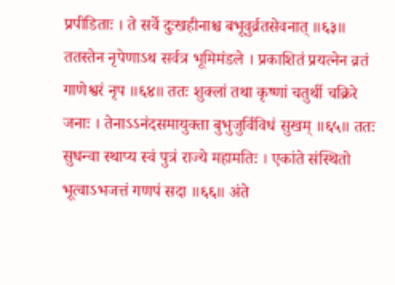प्रपीडिताः । ते सर्वे दुःखहीनाश्च बभूवुर्व्रतसेवनात् ॥६३॥ ततस्तेन नृपेणाऽथ सर्वत्र भूमिमंडले । प्रकाशितं प्रयत्नेन व्रतं गाणेश्वरं नृप ॥६४॥ ततः शुक्लां तथा कृष्णां चतुर्थी चक्रिरे जनाः । तेनाऽऽनंदसमायुक्ता बुभुजुर्विविधं सुखम् ॥६५॥ ततः सुधन्वा स्थाप्य स्वं पुत्रं राज्ये महामतिः । एकांते संस्थितो भूत्वाऽभजत्तं गणपं सदा ॥६६॥ अंते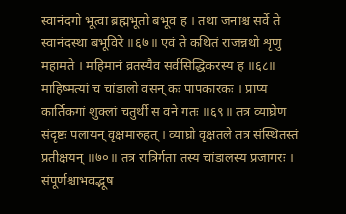स्वानंदगो भूत्वा ब्रह्मभूतो बभूव ह । तथा जनाश्च सर्वे ते स्वानंदस्था बभूविरे ॥६७॥ एवं ते कथितं राजन्नथो शृणु महामते । महिमानं व्रतस्यैव सर्वसिद्धिकरस्य ह ॥६८॥ माहिष्मत्यां च चांडालो वसन् कः पापकारकः । प्राप्य कार्तिकगां शुक्लां चतुर्थी स वने गतः ॥६९॥ तत्र व्याघ्रेण संदृष्टः पलायन् वृक्षमारुहत् । व्याघ्रो वृक्षतले तत्र संस्थितस्तं प्रतीक्षयन् ॥७०॥ तत्र रात्रिर्गता तस्य चांडालस्य प्रजागरः । संपूर्णश्चाभवद्भूष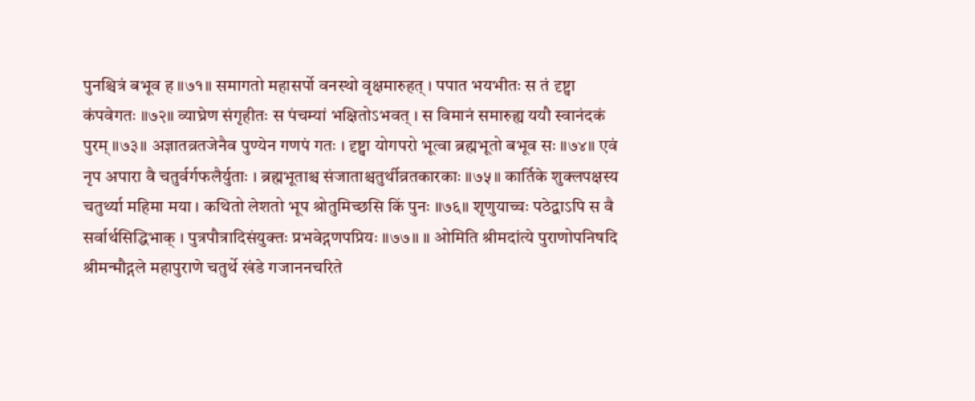पुनश्चित्रं बभूव ह ॥७१॥ समागतो महासर्पो वनस्थो वृक्षमारुहत् । पपात भयभीतः स तं दृष्ट्वा कंपवेगतः ॥७२॥ व्याघ्रेण संगृहीतः स पंचम्यां भक्षितोऽभवत् । स विमानं समारुह्य ययौ स्वानंदकं पुरम् ॥७३॥ अज्ञातव्रतजेनैव पुण्येन गणपं गतः । दृष्ट्वा योगपरो भूत्वा ब्रह्मभूतो बभूव सः ॥७४॥ एवं नृप अपारा वै चतुर्वर्गफलैर्युताः । ब्रह्मभूताश्च संजाताश्चतुर्थीव्रतकारकाः ॥७५॥ कार्तिके शुक्लपक्षस्य चतुर्थ्या महिमा मया । कथितो लेशतो भूप श्रोतुमिच्छसि किं पुनः ॥७६॥ शृणुयाच्चः पठेद्वाऽपि स वै सर्वार्थसिद्धिभाक् । पुत्रपौत्रादिसंयुक्तः प्रभवेद्गणपप्रियः ॥७७॥ ॥ ओमिति श्रीमदांत्ये पुराणोपनिषदि श्रीमन्मौद्गले महापुराणे चतुर्थे खंडे गजाननचरिते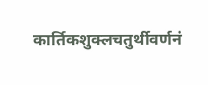कार्तिकशुक्लचतुर्थीवर्णनं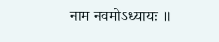नाम नवमोऽध्यायः ॥